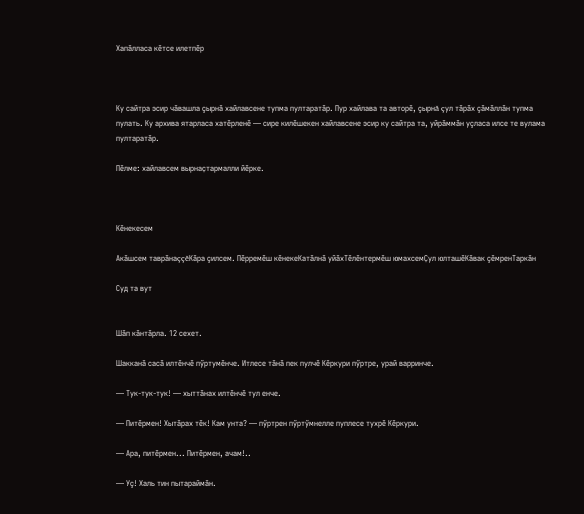Хапăлласа кĕтсе илетпĕр



Ку сайтра эсир чăвашла çырнă хайлавсене тупма пултаратăр. Пур хайлава та авторĕ, çырнă çул тăрăх çăмăллăн тупма пулать. Ку архива ятарласа хатĕрленĕ — сире килĕшекен хайлавсене эсир ку сайтра та, уйрăммăн уçласа илсе те вулама пултаратăр.

Пӗлме: хайлавсем вырнаҫтармалли йӗрке.



Кĕнекесем

Акăшсем таврăнаççĕКăра çилсем. Пĕрремĕш кĕнекеКатӑлнӑ уйӑхТĕлĕнтермĕш юмахсемҪул юлташӗКăвак çĕмренТаркăн

Суд та вут


Шăп кăнтăрла. 12 сехет.

Шакканă сасă илтĕнчĕ пӳртумĕнче. Итлесе тăнă пек пулчĕ Кĕркури пӳртре, урай варринче.

— Тук-тук-тук! — хыттăнах илтĕнчĕ тул енче.

— Питĕрмен! Хытăрах тĕк! Кам унта? — пӳртрен пӳртӳмнелле пуплесе тухрĕ Кĕркури.

— Ара, питĕрмен... Питĕрмен, ачам!..

— Уç! Халь тин пытараймăн.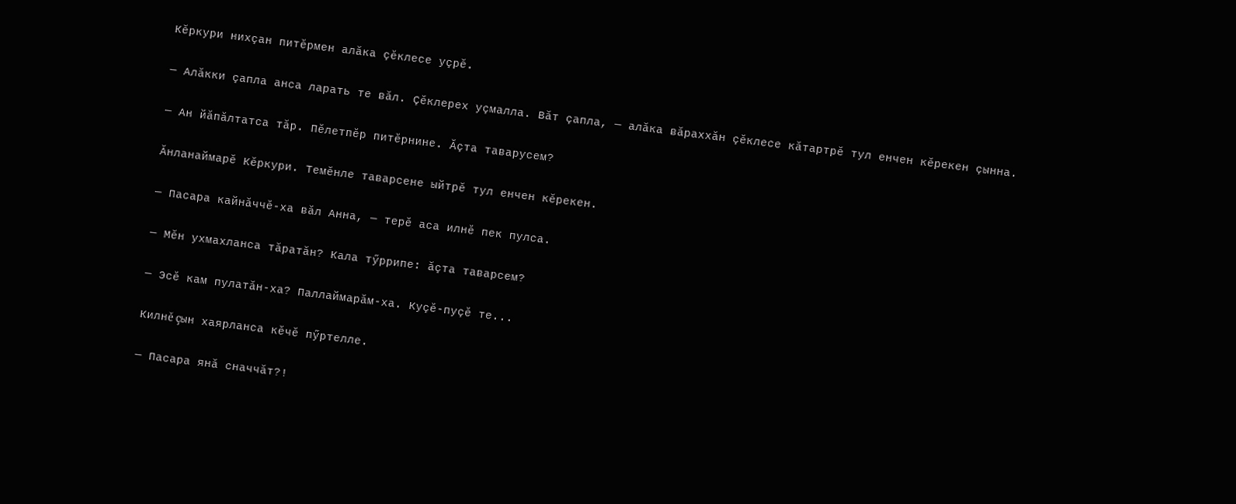Кĕркури нихçан питĕрмен алăка çĕклесе уçрĕ.

— Алăкки çапла анса ларать те вăл. Çĕклерех уçмалла. Вăт çапла, — алăка вăраххăн çĕклесе кăтартрĕ тул енчен кĕрекен çынна.

— Ан йăпăлтатса тăр. Пĕлетпĕр питĕрнине. Ăçта таварусем?

Ăнланаймарĕ Кĕркури. Темĕнле таварсене ыйтрĕ тул енчен кĕрекен.

— Пасара кайнăччĕ-ха вăл Анна, — терĕ аса илнĕ пек пулса.

— Мĕн ухмахланса тăратăн? Кала тӳррипе: ăçта таварсем?

— Эсĕ кам пулатăн-ха? Паллаймарăм-ха. Куçĕ-пуçĕ те...

Килнĕ çын хаярланса кĕчĕ пӳртелле.

— Пасара янă сначчăт?!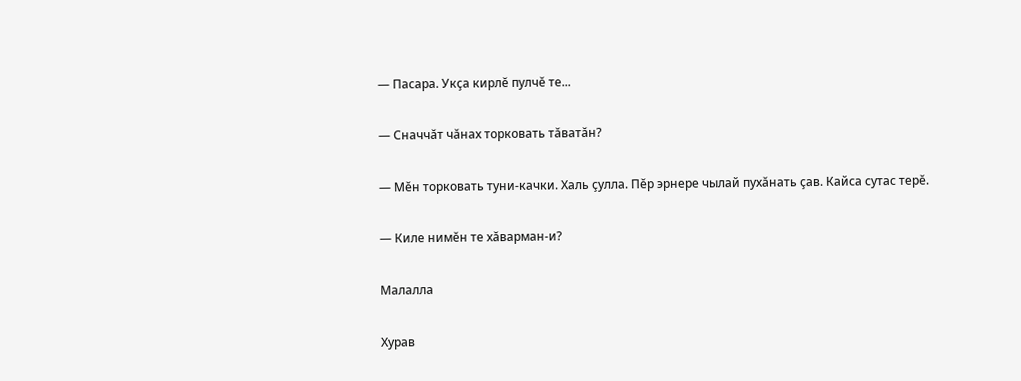— Пасара. Укçа кирлĕ пулчĕ те...

— Сначчăт чăнах торковать тăватăн?

— Мĕн торковать туни-качки. Халь çулла. Пĕр эрнере чылай пухăнать çав. Кайса сутас терĕ.

— Киле нимĕн те хăварман-и?

Малалла

Хурав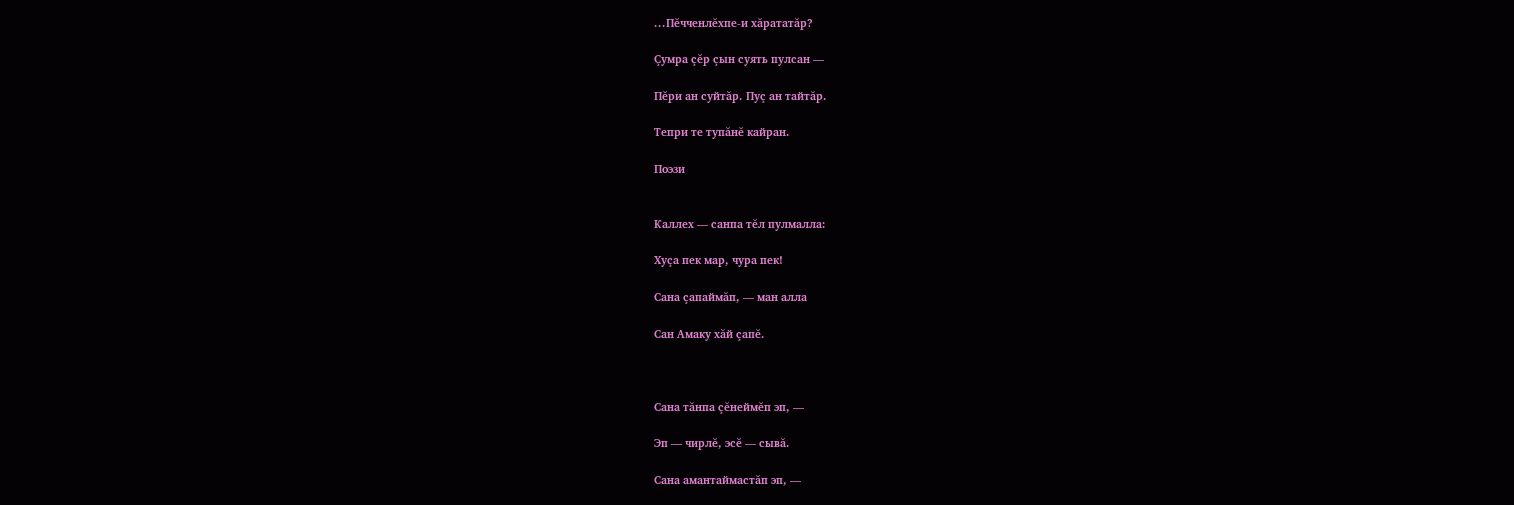...Пĕчченлĕхпе-и хăрататăр?

Çумра çĕр çын суять пулсан —

Пĕри ан суйтăр. Пуç ан тайтăр.

Тепри те тупăнĕ кайран.

Поэзи


Каллех — санпа тĕл пулмалла:

Хуçа пек мар, чура пек!

Сана çапаймăп, — ман алла

Сан Амаку хăй çапĕ.



Сана тăнпа çĕнеймĕп эп, —

Эп — чирлĕ, эсĕ — сывă.

Сана амантаймастăп эп, —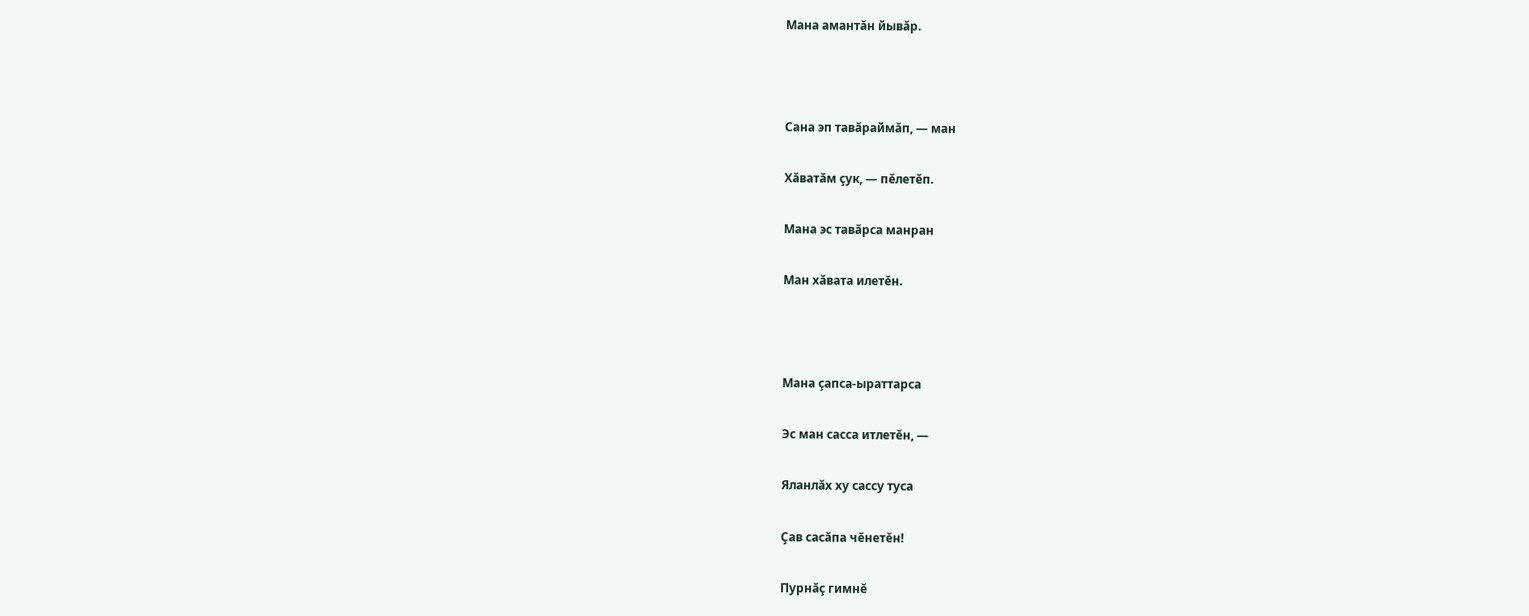Мана амантăн йывăр.



Сана эп тавăраймăп, — ман

Хăватăм çук, — пĕлетĕп.

Мана эс тавăрса манран

Ман хăвата илетĕн.



Мана çапса-ыраттарса

Эс ман сасса итлетĕн, —

Яланлăх ху сассу туса

Çав сасăпа чĕнетĕн!

Пурнăç гимнĕ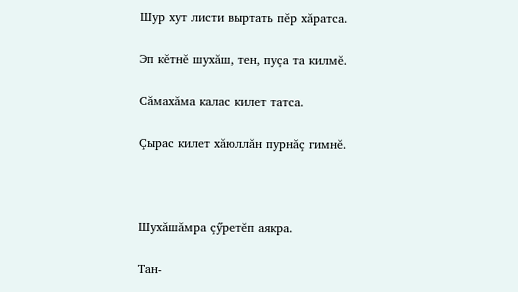Шур хут листи выртать пĕр хăратса.

Эп кĕтнĕ шухăш, тен, пуçа та килмĕ.

Сăмахăма калас килет татса.

Çырас килет хăюллăн пурнăç гимнĕ.



Шухăшăмра çӳретĕп аякра.

Тан-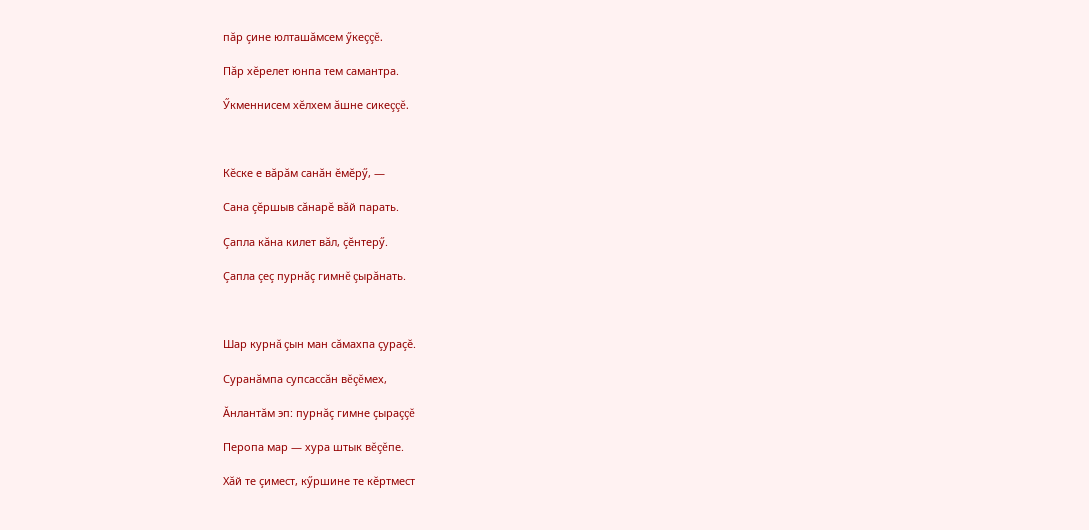пăр çине юлташăмсем ӳкеççĕ.

Пăр хĕрелет юнпа тем самантра.

Ӳкменнисем хĕлхем ăшне сикеççĕ.



Кĕске е вăрăм санăн ĕмĕрӳ, —

Сана çĕршыв сăнарĕ вăй парать.

Çапла кăна килет вăл, çĕнтерӳ.

Çапла çеç пурнăç гимнĕ çырăнать.



Шар курнă çын ман сăмахпа çураçĕ.

Суранăмпа супсассăн вĕçĕмех,

Ăнлантăм эп: пурнăç гимне çыраççĕ

Перопа мар — хура штык вĕçĕпе.

Хăй те çимест, кӳршине те кĕртмест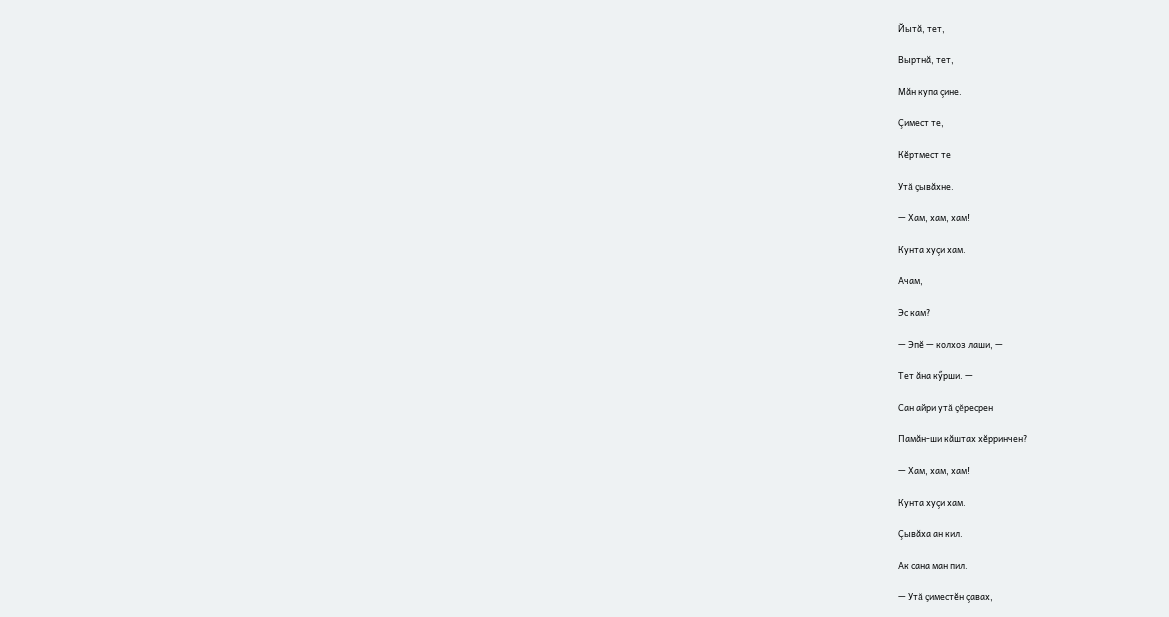Йытă, тет,

Выртнă, тет,

Мăн купа çине.

Çимест те,

Кĕртмест те

Утă çывăхне.

— Хам, хам, хам!

Кунта хуçи хам.

Ачам,

Эс кам?

— Эпĕ — колхоз лаши, —

Тет ăна кӳрши. —

Сан айри утă çĕресрен

Памăн-ши кăштах хĕрринчен?

— Хам, хам, хам!

Кунта хуçи хам.

Çывăха ан кил.

Ак сана ман пил.

— Утă çиместĕн çавах,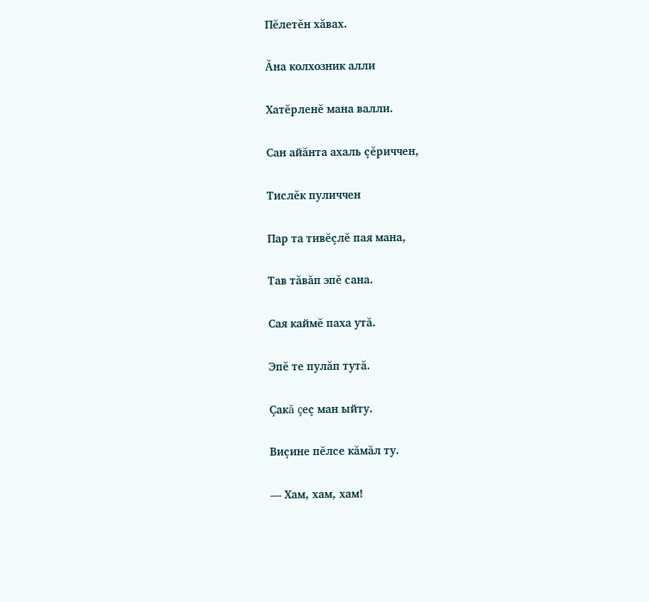Пĕлетĕн хăвах.

Ăна колхозник алли

Хатĕрленĕ мана валли.

Сан айăнта ахаль çĕриччен,

Тислĕк пуличчен

Пар та тивĕçлĕ пая мана,

Тав тăвăп эпĕ сана.

Сая каймĕ паха утă.

Эпĕ те пулăп тутă.

Çакă çеç ман ыйту.

Виçине пĕлсе кăмăл ту.

— Хам, хам, хам!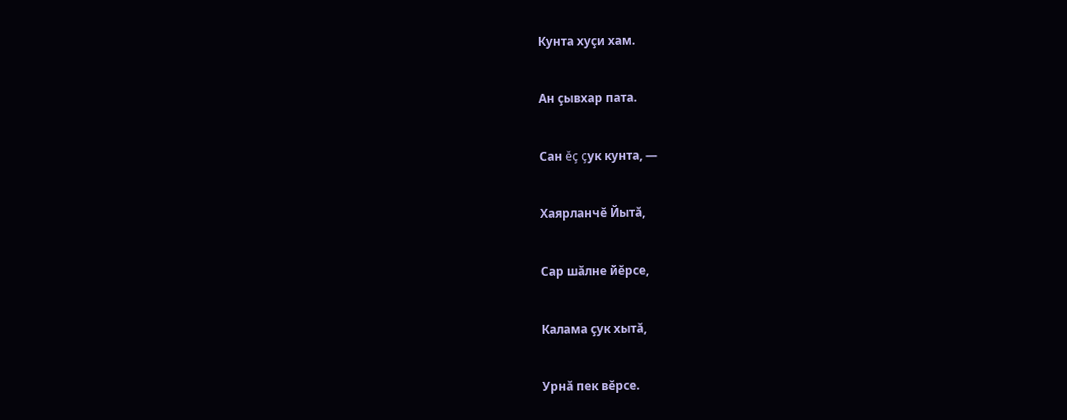Кунта хуçи хам.

Ан çывхар пата.

Сан ĕç çук кунта, —

Хаярланчĕ Йытă,

Сар шăлне йĕрсе,

Калама çук хытă,

Урнă пек вĕрсе.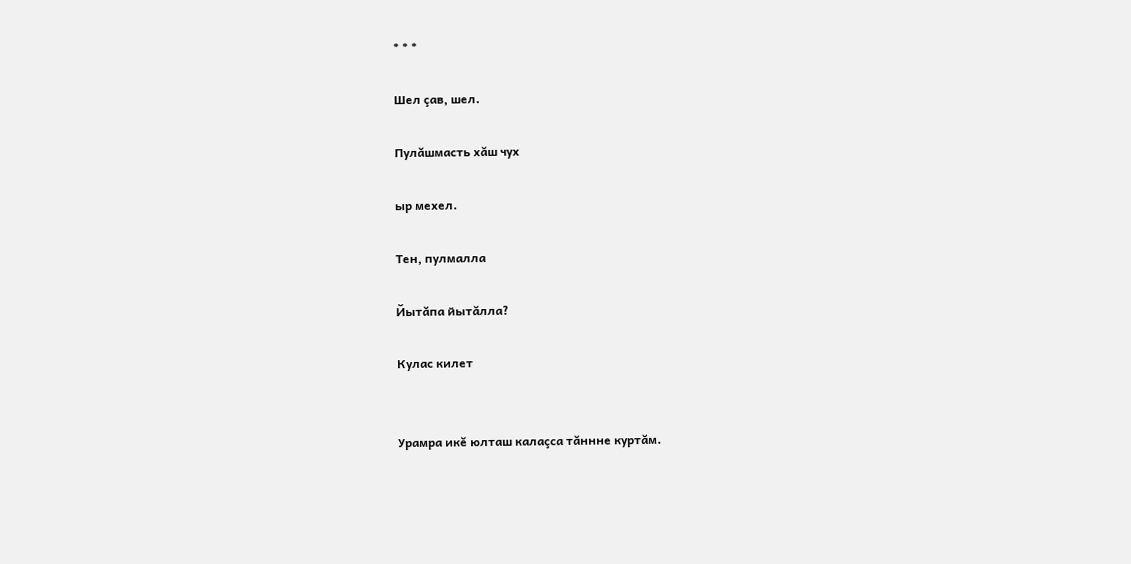* * *

Шел çав, шел.

Пулăшмасть хăш чух

ыр мехел.

Тен, пулмалла

Йытăпа йытăлла?

Кулас килет


Урамра икĕ юлташ калаçса тăннне куртăм.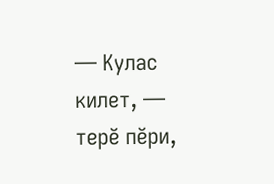— Кулас килет, — терĕ пĕри,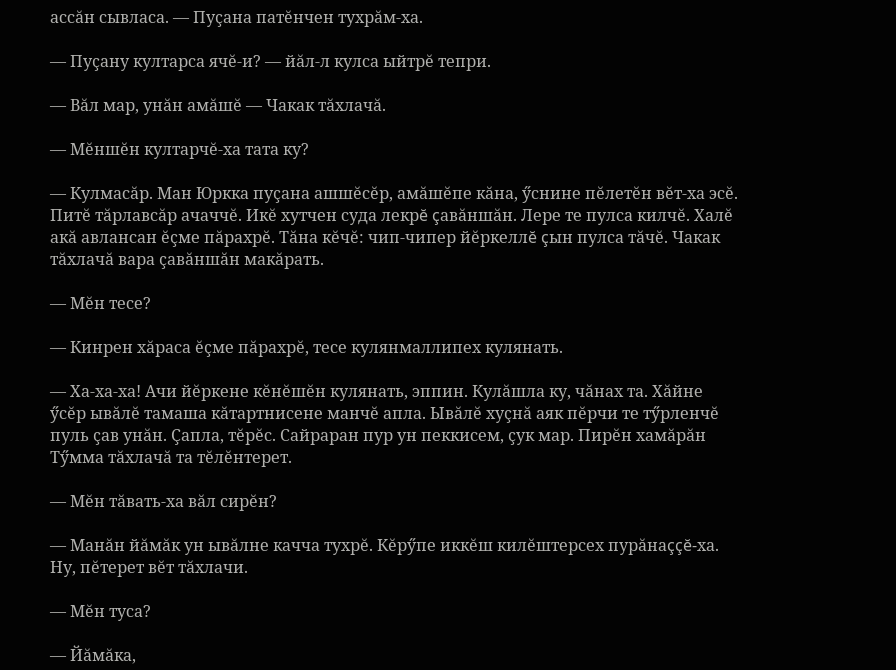ассăн сывласа. — Пуçана патĕнчен тухрăм-ха.

— Пуçану култарса ячĕ-и? — йăл-л кулса ыйтрĕ тепри.

— Вăл мар, унăн амăшĕ — Чакак тăхлачă.

— Мĕншĕн култарчĕ-ха тата ку?

— Кулмасăр. Ман Юркка пуçана ашшĕсĕр, амăшĕпе кăна, ӳснине пĕлетĕн вĕт-ха эсĕ. Питĕ тăрлавсăр ачаччĕ. Икĕ хутчен суда лекрĕ çавăншăн. Лере те пулса килчĕ. Халĕ акă авлансан ĕçме пăрахрĕ. Тăна кĕчĕ: чип-чипер йĕркеллĕ çын пулса тăчĕ. Чакак тăхлачă вара çавăншăн макăрать.

— Мĕн тесе?

— Кинрен хăраса ĕçме пăрахрĕ, тесе кулянмаллипех кулянать.

— Ха-ха-ха! Ачи йĕркене кĕнĕшĕн кулянать, эппин. Кулăшла ку, чăнах та. Хăйне ӳсĕр ывăлĕ тамаша кăтартнисене манчĕ апла. Ывăлĕ хуçнă аяк пĕрчи те тӳрленчĕ пуль çав унăн. Çапла, тĕрĕс. Сайраран пур ун пеккисем, çук мар. Пирĕн хамăрăн Тӳмма тăхлачă та тĕлĕнтерет.

— Мĕн тăвать-ха вăл сирĕн?

— Манăн йăмăк ун ывăлне качча тухрĕ. Кĕрӳпе иккĕш килĕштерсех пурăнаççĕ-ха. Ну, пĕтерет вĕт тăхлачи.

— Мĕн туса?

— Йăмăка,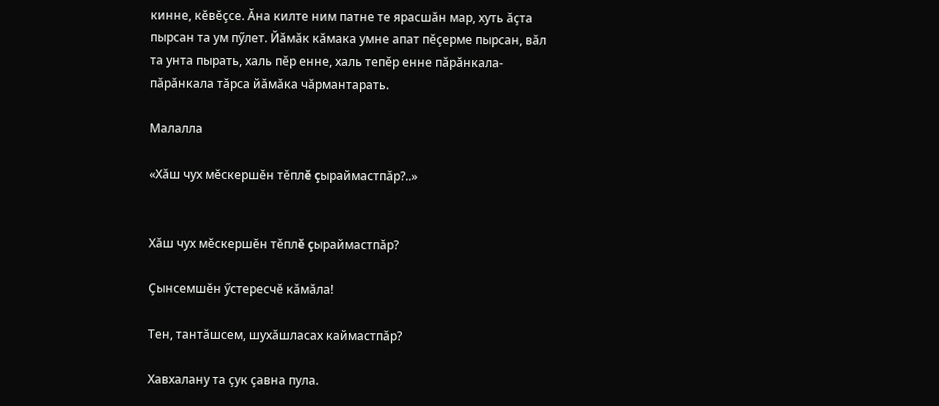кинне, кĕвĕçсе. Ăна килте ним патне те ярасшăн мар, хуть ăçта пырсан та ум пӳлет. Йăмăк кăмака умне апат пĕçерме пырсан, вăл та унта пырать, халь пĕр енне, халь тепĕр енне пăрăнкала-пăрăнкала тăрса йăмăка чăрмантарать.

Малалла

«Хăш чух мĕскершĕн тĕплĕ çыраймастпăр?..»


Хăш чух мĕскершĕн тĕплĕ çыраймастпăр?

Çынсемшĕн ӳстересчĕ кăмăла!

Тен, тантăшсем, шухăшласах каймастпăр?

Хавхалану та çук çавна пула.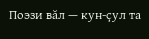Поэзи вăл — кун-çул та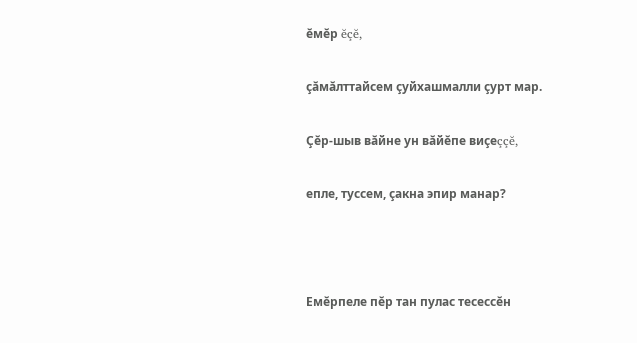ĕмĕр ĕçĕ,

çăмăлттайсем çуйхашмалли çурт мар.

Çĕр-шыв вăйне ун вăйĕпе виçеççĕ,

епле, туссем, çакна эпир манар?



Емĕрпеле пĕр тан пулас тесессĕн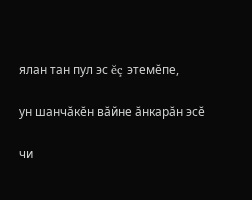ялан тан пул эс ĕç этемĕпе,

ун шанчăкĕн вăйне ăнкарăн эсĕ

чи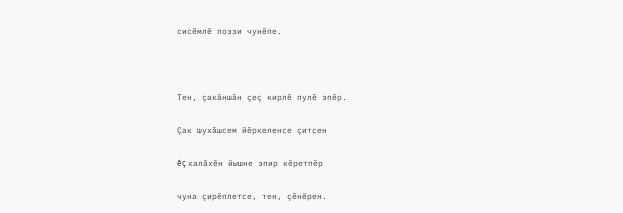сисĕмлĕ поэзи чунĕпе.



Тен, çакăншăн çеç кирлĕ пулĕ эпĕр.

Çак шухăшсем йĕркеленсе çитсен

ĕç халăхĕн йышне эпир кĕретпĕр

чуна çирĕплетсе, тен, çĕнĕрен.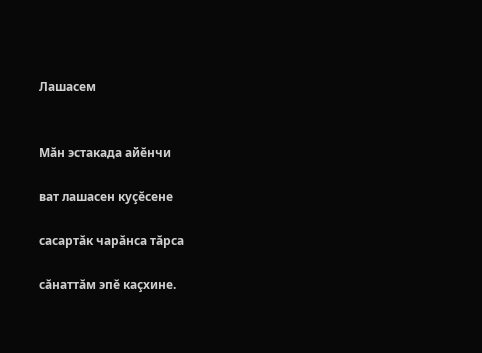Лашасем


Мăн эстакада айĕнчи

ват лашасен куçĕсене

сасартăк чарăнса тăрса

сăнаттăм эпĕ каçхине.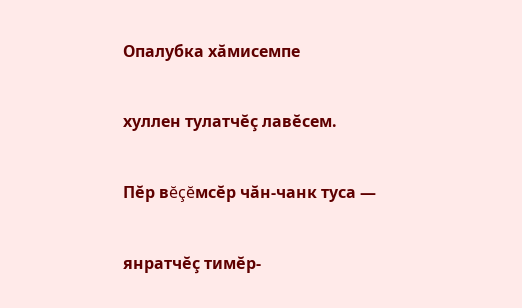Опалубка хăмисемпе

хуллен тулатчĕç лавĕсем.

Пĕр вĕçĕмсĕр чăн-чанк туса —

янратчĕç тимĕр-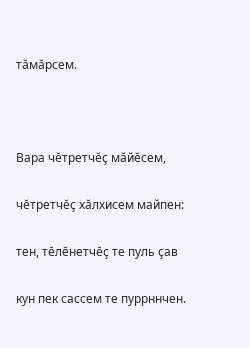тăмăрсем.



Вара чĕтретчĕç мăйĕсем,

чĕтретчĕç хăлхисем майпен:

тен, тĕлĕнетчĕç те пуль çав

кун пек сассем те пуррннчен.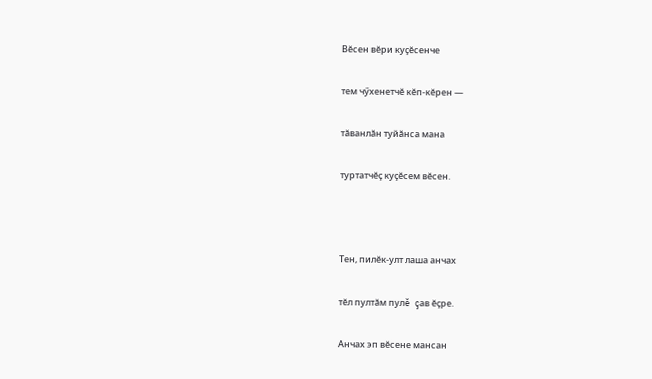Вĕсен вĕри куçĕсенче

тем чӳхенетчĕ кĕп-кĕрен —

тăванлăн туйăнса мана

туртатчĕç куçĕсем вĕсен.



Тен, пилĕк-улт лаша анчах

тĕл пултăм пулĕ çав ĕçре.

Анчах эп вĕсене мансан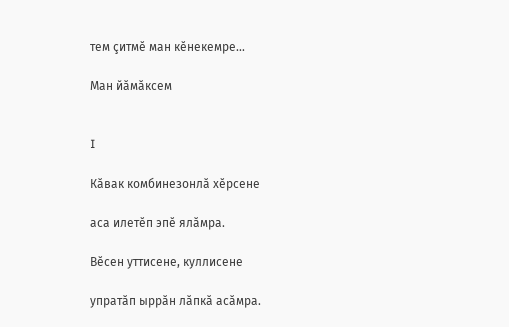тем çитмĕ ман кĕнекемре...

Ман йăмăксем


I

Кăвак комбинезонлă хĕрсене

аса илетĕп эпĕ ялăмра.

Вĕсен уттисене, куллисене

упратăп ыррăн лăпкă асăмра.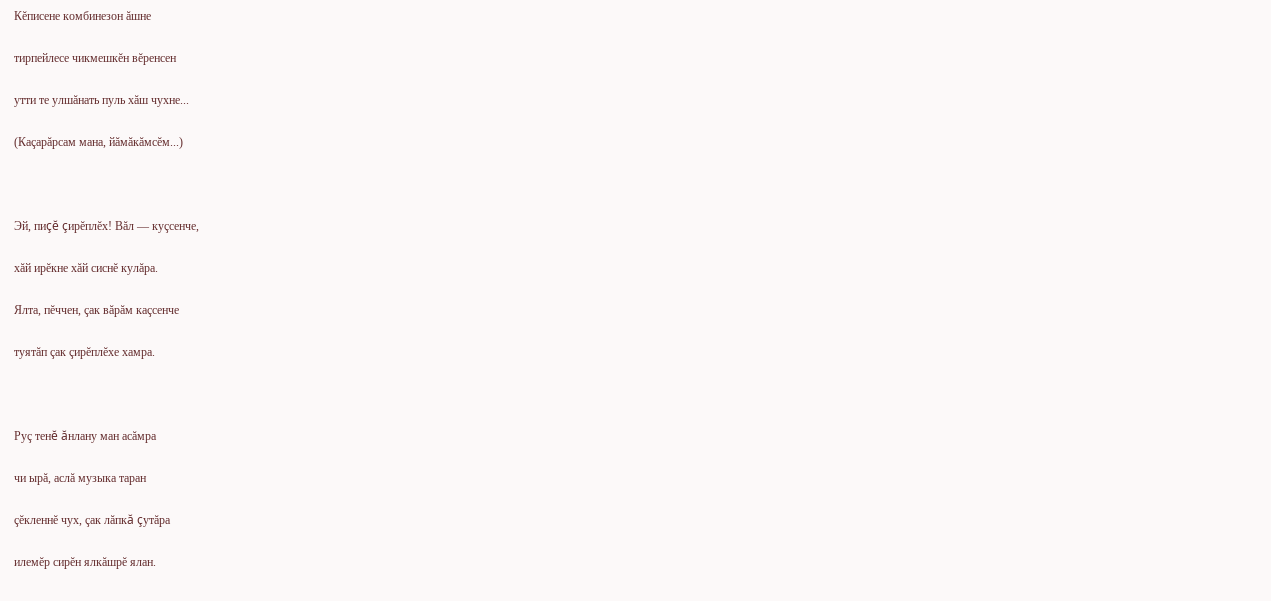Кĕписене комбинезон ăшне

тирпейлесе чикмешкĕн вĕренсен

утти те улшăнать пуль хăш чухне...

(Каçарăрсам мана, йăмăкăмсĕм...)



Эй, пиçĕ çирĕплĕх! Вăл — куçсенче,

хăй ирĕкне хăй сиснĕ кулăра.

Ялта, пĕччен, çак вăрăм каçсенче

туятăп çак çирĕплĕхе хамра.



Руç тенĕ ăнлану ман асăмра

чи ырă, аслă музыка таран

çĕкленнĕ чух, çак лăпкă çутăра

илемĕр сирĕн ялкăшрĕ ялан.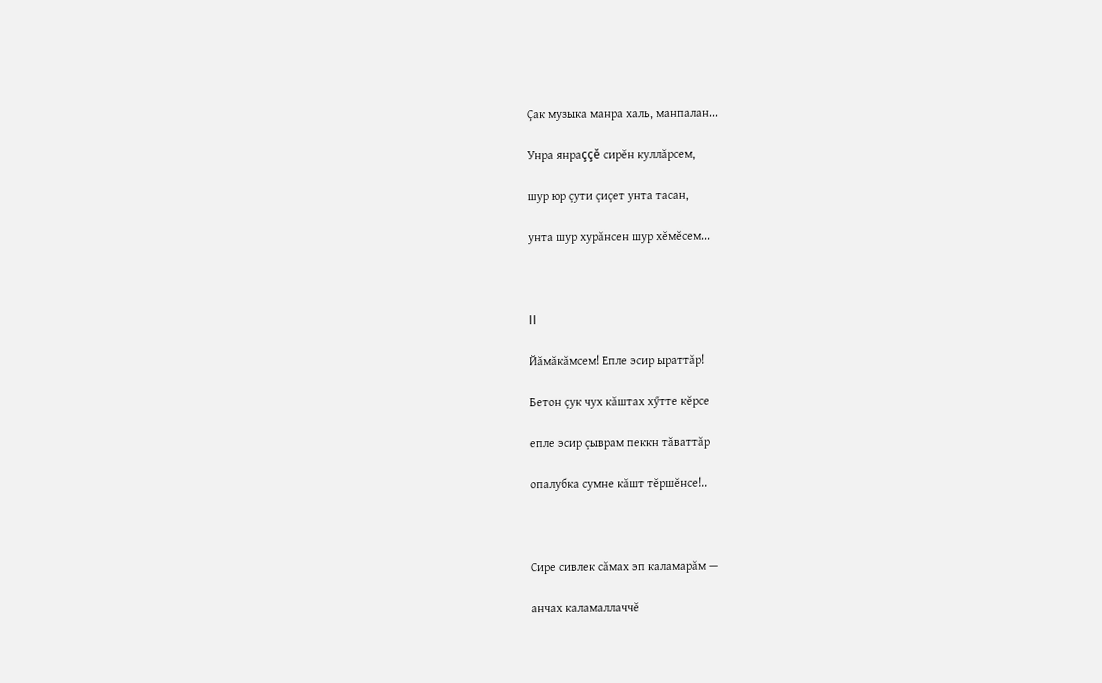Çак музыка манра халь, манпалан...

Унра янраççĕ сирĕн куллăрсем,

шур юр çути çиçет унта тасан,

унта шур хурăнсен шур хĕмĕсем...



II

Йăмăкăмсем! Епле эсир ыраттăр!

Бетон çук чух кăштах хӳтте кĕрсе

епле эсир çыврам пеккн тăваттăр

опалубка сумне кăшт тĕршĕнсе!..



Сире сивлек сăмах эп каламарăм —

анчах каламаллаччĕ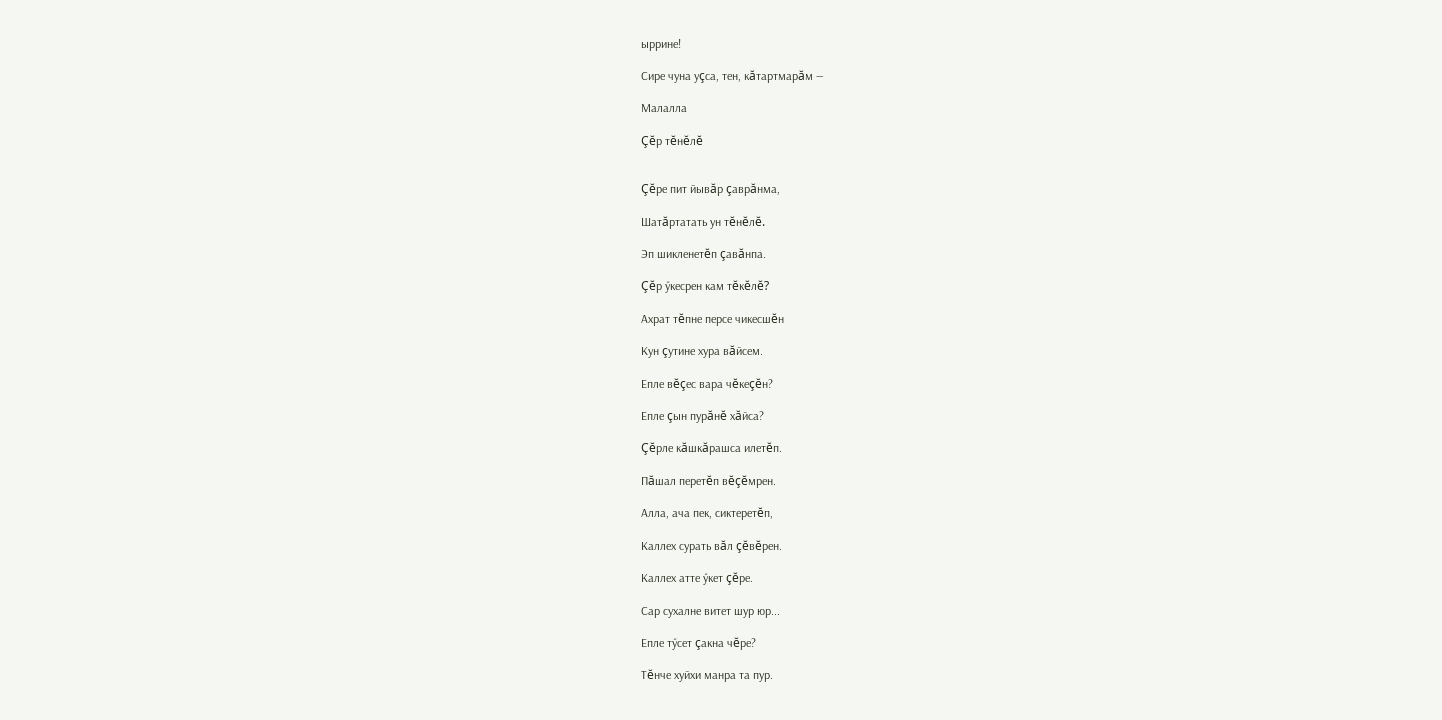ыррине!

Сире чуна уçса, тен, кăтартмарăм —

Малалла

Çĕр тĕнĕлĕ


Çĕре пит йывăр çаврăнма,

Шатăртатать ун тĕнĕлĕ.

Эп шикленетĕп çавăнпа.

Çĕр ӳкесрен кам тĕкĕлĕ?

Ахрат тĕпне персе чикесшĕн

Кун çутине хура вăйсем.

Епле вĕçес вара чĕкеçĕн?

Епле çын пурăнĕ хăйса?

Çĕрле кăшкăрашса илетĕп.

Пăшал перетĕп вĕçĕмрен.

Алла, ача пек, сиктеретĕп,

Каллех сурать вăл çĕвĕрен.

Каллех атте ӳкет çĕре.

Сар сухалне витет шур юр...

Епле тӳсет çакна чĕре?

Тĕнче хуйхи манра та пур.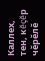Каллех, тен, кĕçĕр чĕрĕлĕ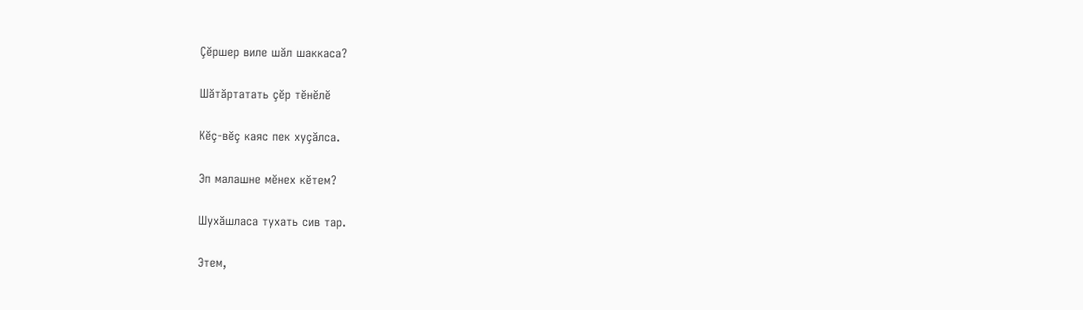Çĕршер виле шăл шаккаса?

Шăтăртатать çĕр тĕнĕлĕ

Кĕç-вĕç каяс пек хуçăлса.

Эп малашне мĕнех кĕтем?

Шухăшласа тухать сив тар.

Этем,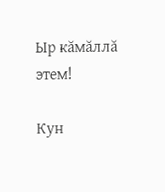Ыр кăмăллă этем!

Кун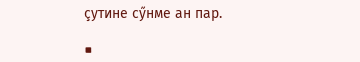çутине сӳнме ан пар.

■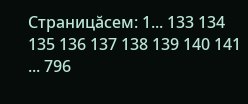Страницăсем: 1... 133 134 135 136 137 138 139 140 141 ... 796